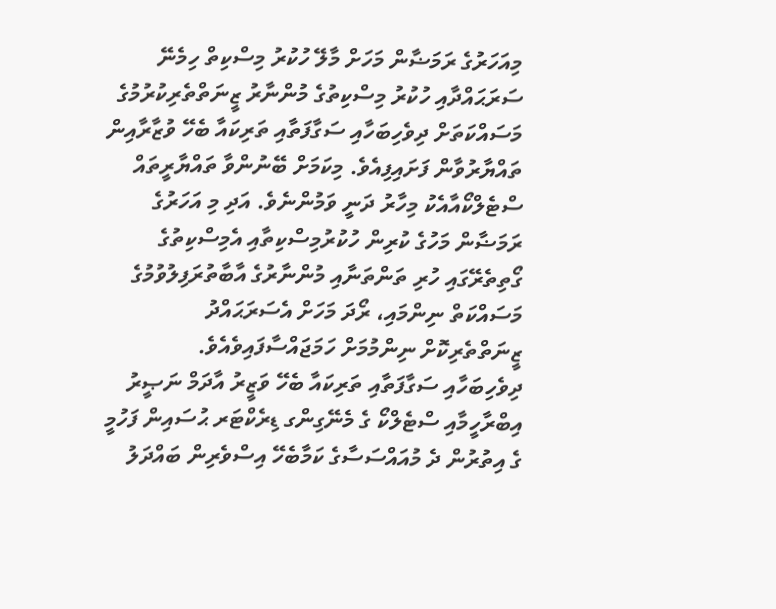މިއަހަރުގެ ރަމަޟާން މަހަށް މާލޭ ހުކުރު މިސްކިތް ހިމެނޭ ސަރަޙައްދާއި ހުކުރު މިސްކިތުގެ މުންނާރު ޒީނަތްތެރިކުރުމުގެ މަސައްކަތަށް ދިވެހިބަހާއި ސަގާފަތާއި ތަރިކައާ ބެހޭ ވުޒާރާއިން ތައްޔާރުވާން ފަށައިފިއެވެ. މިކަމަށް ބޭނުންވާ ތައްޔާރީތައް ސްޓެލްކޯއާއެކު މިހާރު ދަނީ ވަމުންނެވެ. އަދި މި އަހަރުގެ ރަމަޟާން މަހުގެ ކުރިން ހުކުރުމިސްކިތާއި އެމިސްކިތުގެ ގޯތިތެރޭގައި ހުރި ތަންތަނާއި މުންނާރުގެ އާބާތުރަފިލުވުމުގެ މަސައްކަތް ނިންމައި، ރޯދަ މަހަށް އެސަރަޙައްދު ޒީނަތްތެރިކޮށް ނިންމުމަށް ހަމަޖައްސާފައިވެއެވެ.
ދިވެހިބަހާއި ސަގާފަތާއި ތަރިކައާ ބެހޭ ވަޒީރު އާދަމް ނަޞީރު އިބްރާހީމާއި ސްޓެލްކޯ ގެ މެނޭގިންގ ޑިރެކްޓަރ ޙުސައިން ފަހުމީ ގެ އިތުރުން ދެ މުއައްސަސާގެ ކަމާބެހޭ އިސްވެރިން ބައްދަލު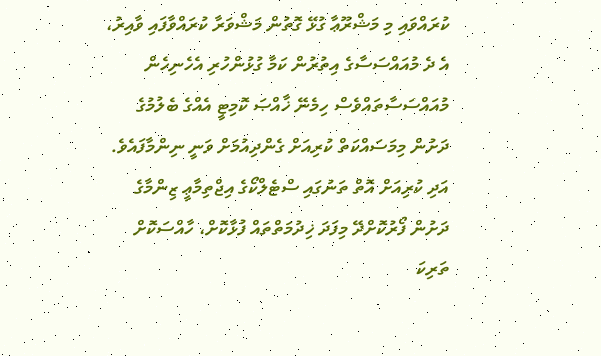ކުރައްވައި މި މަޝްރޫޢާ ގުޅޭ ގޮތުން މަޝްވަރާ ކުރައްވާފައި ވާއިރު، އެ ދެ މުއައްސަސާގެ އިތުރުން ކަމާ ގުޅުންހުރި އެހެނިހެން މުއައްސަސާތައްވެސް ހިމެނޭ ޚާއްޞަ ކޮމިޓީ އެއްގެ ބެލުމުގެ ދަށުން މިމަސައްކަތް ކުރިއަށް ގެންދިއުމަށް ވަނީ ނިންމާފައެވެ. އަދި ކުރިއަށް އޮތް ތަނުގައި ސްޓެލްކޯގެ އިޖްތިމާޢީ ޒިންމާގެ ދަށުން ފޯރުކޮށްދޭ މިފަދަ ޚިދުމަތްތައް ފުޅާކޮށް، ހާއްސަކޮށް ތަރިކަ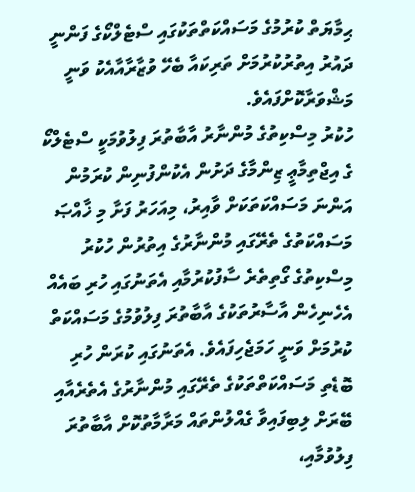ޙިމާޔަތް ކުރުމުގެ މަސައްކަތްތަކުގައި ސްޓެލްކޯގެ ފަންނީ ދައުރު އިތުރުކުރުމަށް ތަރިކައާ ބެހޭ ވުޒާރާއާއެކު ވަނީ މަޝްވަރާކޮށްފައެވެ.
ހުކުރު މިސްކިތުގެ މުންނާރު އާބާތުރަ ފިލުވުމަކީ ސްޓެލްކޯ ގެ އިޖްތިމާޢީ ޒިންމާގެ ދަށުން އެކުންފުނިން ކުރަމުން އަންނަ މަސައްކަތަކަށް ވާއިރު، މިއަހަރު ފަށާ މި ޚާއްޞަ މަސައްކަތުގެ ތެރޭގައި މުންނާރުގެ އިތުރުން ހުކުރު މިސްކިތުގެ ގޯތިތެރެ ސާފުކުރުމާއި އެތަނުގައި ހުރި ބައެއް އެހެނިހެން އާސާރުތަކުގެ އާބާތުރަ ފިލުވުމުގެ މަސައްކަތް ކުރުމަށް ވަނީ ހަމަޖެހިފައެވެ. އެތަނުގައި ކުރަން ހުރި ބޮޑެތި މަސައްކަތްތަކުގެ ތެރޭގައި މުންނާރުގެ އެތެރެއާއި ބޭރަށް ލިބިފައިވާ ގެއްލުންތައް މަރާމާތުކޮށް އާބާތުރަ ފިލުވުމާއި،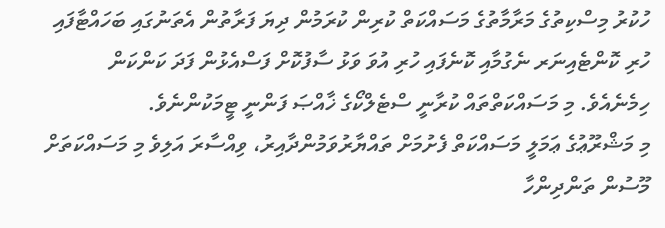ހުކުރު މިސްކިތުގެ މަރާމާތުގެ މަސައްކަތް ކުރިން ކުރަމުން ދިޔަ ފަރާތުން އެތަނުގައި ބަހައްޓާފައި ހުރި ކޮންޓެއިނަރ ނެގުމާއި ކޮނެފައި ހުރި އުވަ ވަޅު ސާފުކޮށް ފަސްއެޅުން ފަދަ ކަންކަން ހިމެނެއެވެ. މި މަސައްކަތްތައް ކުރާނީ ސްޓެލްކޯގެ ޚާއްޞަ ފަންނީ ޓީމަކުންނެވެ.
މި މަޝްރޫޢުގެ ޢަމަލީ މަސައްކަތް ފެށުމަށް ތައްޔާރުވަމުންދާއިރު، ވިއްސާރަ އަލިވެ މި މަސައްކަތަށް މޫސުން ތަންދިންހާ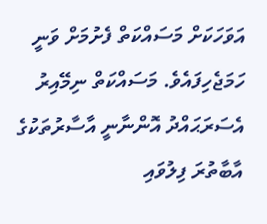އަވަހަކަށް މަސައްކަތް ފެށުމަށް ވަނީ ހަމަޖެހިފައެވެ. މަސައްކަތް ނިމޭއިރު އެސަރަޙައްދު އޮންނާނީ އާސާރުތަކުގެ އާބާތުރަ ފިލުވައި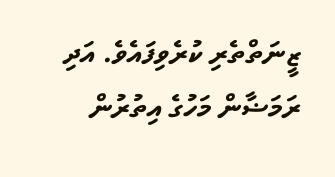ޒީނަތްތެރި ކުރެވިފައެވެ. އަދި ރަމަޟާން މަހުގެ އިތުރުން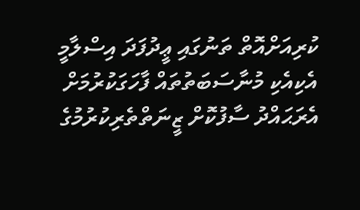ކުރިއަށްއޮތް ތަނުގައި ޢީދުފަދަ އިސްލާމީ އެކިއެކި މުނާސަބަތުތައް ފާހަގަކުރުމަށް އެރަޙައްދު ސާފުކޮށް ޒީނަތްތެރިކުރުމުގެ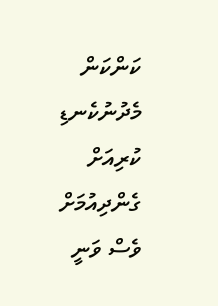ކަންކަން މެދުނުކެނޑި ކުރިއަށް ގެންދިއުމަށް ވެސް ވަނީ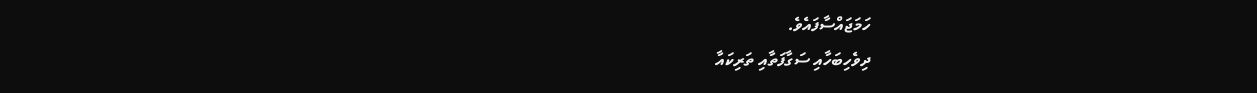ހަމަޖައްސާފައެވެ.
ދިވެހިބަހާއި ސަގާފަތާއި ތަރިކައާ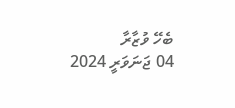ބެހޭ ވުޒާރާ
04 ޖަނަވަރީ 2024